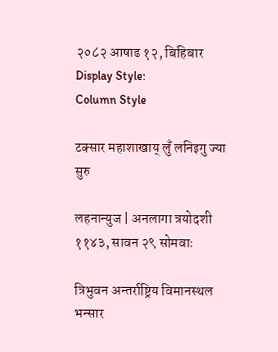२०८२ आषाढ १२, बिहिबार
Display Style:
Column Style

टक्सार महाशाखाय् लुँ लनिइगु ज्या सुरु

लहनान्युज | अनलागा त्रयोदशी ११४३, सावन २९ सोमवाः

त्रिभुवन अन्तर्राष्ट्रिय विमानस्थल भन्सार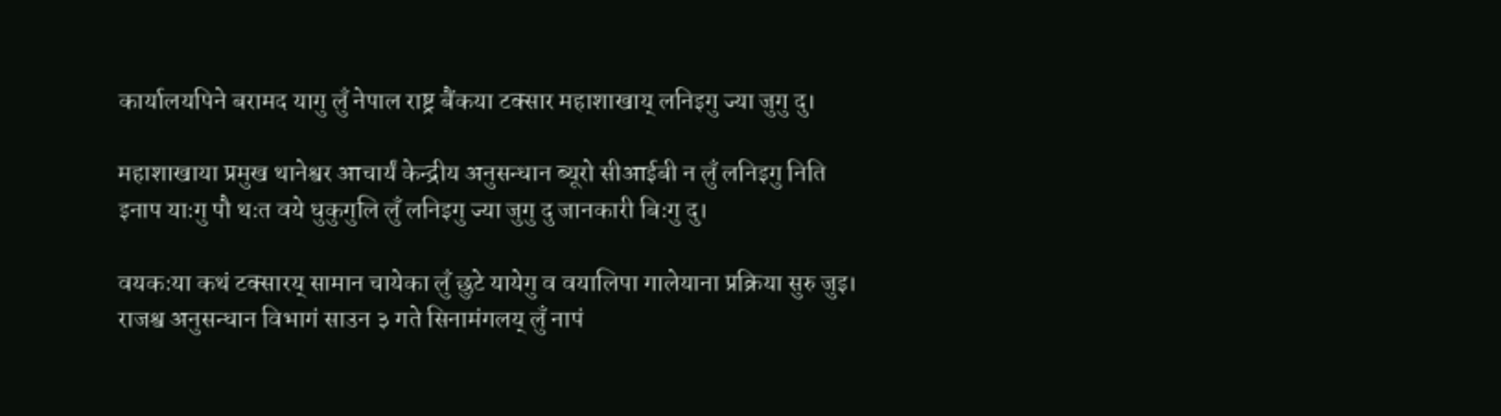कार्यालयपिने बरामद यागु लुँ नेपाल राष्ट्र बैंकया टक्सार महाशाखाय् लनिइगु ज्या जुगु दु।

महाशाखाया प्रमुख थानेश्वर आचार्यं केन्द्रीय अनुसन्धान ब्यूरो सीआईबी न लुँ लनिइगु निति इनाप याःगु पौ थःत वये धुकुगुलि लुँ लनिइगु ज्या जुगु दु जानकारी बिःगु दु।

वयकःया कथं टक्सारय् सामान चायेका लुँ छुटे यायेगु व वयालिपा गालेयाना प्रक्रिया सुरु जुइ। राजश्व अनुसन्धान विभागं साउन ३ गते सिनामंगलय् लुँ नापं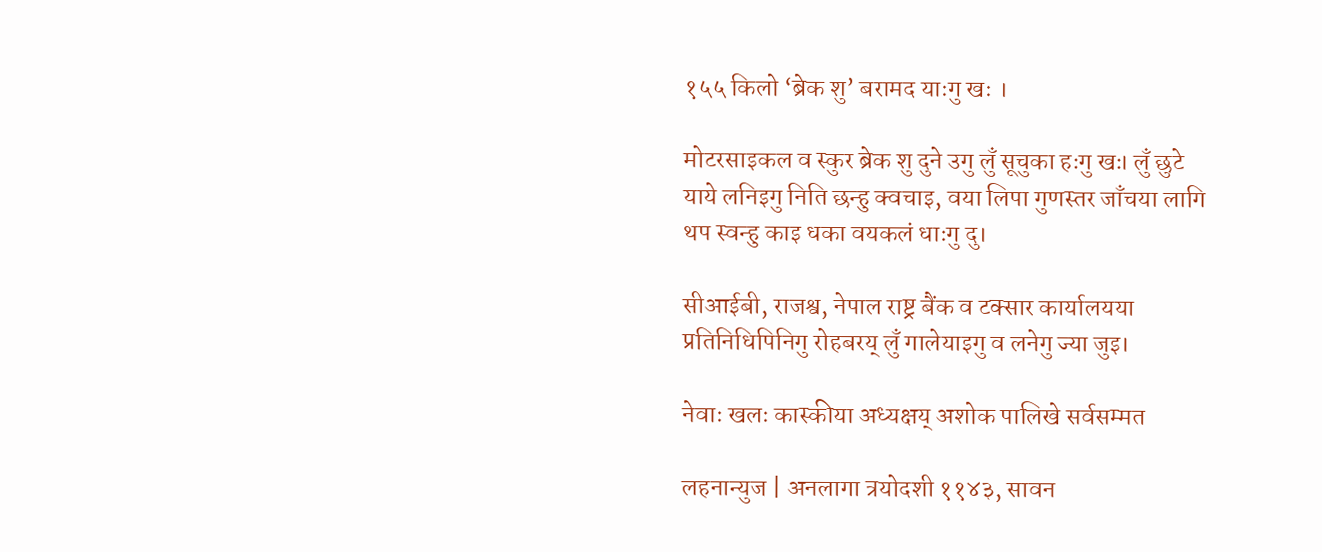१५५ किलो ‘ब्रेक शु’ बरामद याःगु खः ।

मोटरसाइकल व स्कुर ब्रेक शु दुने उगु लुँ सूचुका हःगु खः। लुँ छुटे याये लनिइगु निति छन्हु क्वचाइ, वया लिपा गुणस्तर जाँचया लागि थप स्वन्हु काइ धका वयकलं धाःगु दु।

सीआईबी, राजश्व, नेपाल राष्ट्र बैंक व टक्सार कार्यालयया प्रतिनिधिपिनिगु रोहबरय् लुँ गालेयाइगु व लनेगु ज्या जुइ।

नेवाः खलः कास्कीया अध्यक्षय् अशोक पालिखे सर्वसम्मत

लहनान्युज | अनलागा त्रयोदशी ११४३, सावन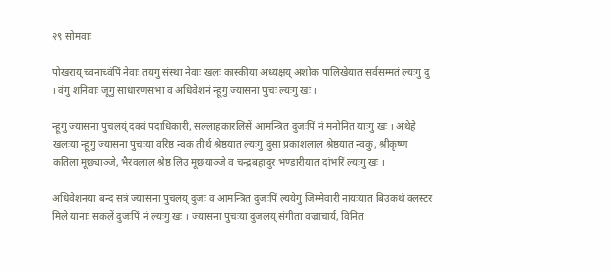२९ सोमवाः

पोखराय् च्वनाच्वंपिं नेवाः तयगु संस्था नेवाः खलः कास्कीया अध्यक्षय् अशोक पालिखेयात सर्वसम्मतं ल्यःगु दु । वंगु शनिवाः जूगु साधारणसभा व अधिवेशनं न्हूगु ज्यासना पुचः ल्यःगु खः ।

न्हूगु ज्यासना पुचलय्ं दक्वं पदाधिकारी, सल्लाहकारलिसें आमन्त्रित दुजःपिं नं मनोनित याःगु खः । अथेहे खलःया न्हूगु ज्यासना पुचःया वरिष्ठ न्वक तीर्थ श्रेष्ठयात ल्यःगु दुसा प्रकाशलाल श्रेष्ठयात न्वकु, श्रीकृष्ण कतिला मूछ्याञ्जे, भैरवलाल श्रेष्ठ लिउ मूछयाञ्जे व चन्द्रबहादुर भण्डारीयात दांभरिं ल्यःगु खः ।

अधिवेशनया बन्द सत्रं ज्यासना पुचलय् दुजः व आमन्त्रित दुजःपिं ल्ययेगु जिम्मेवारी नायःयात बिउकथं क्लस्टर मिले यानाः सकलें दुजःपिं नं ल्यःगु खः । ज्यासना पुचःया दुजलय् संगीता वज्राचार्य, विनित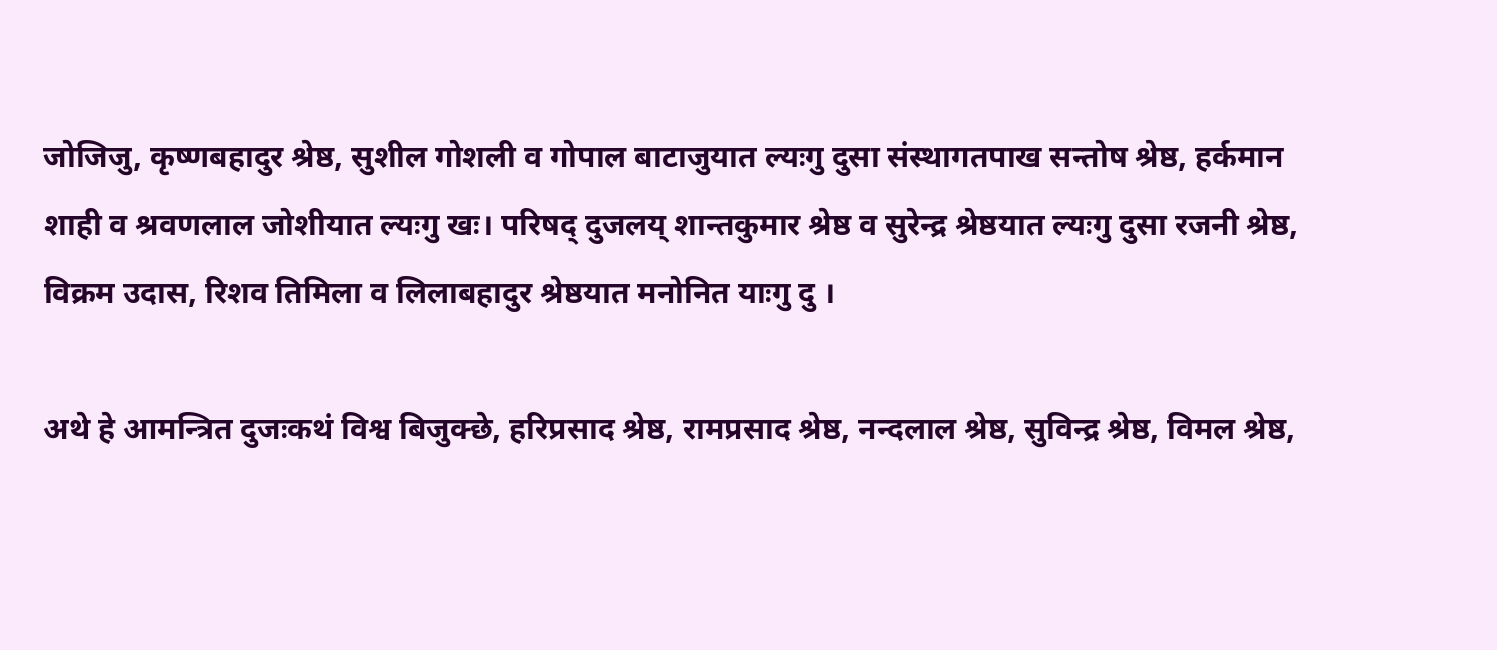जोजिजु, कृष्णबहादुर श्रेष्ठ, सुशील गोशली व गोपाल बाटाजुयात ल्यःगु दुसा संस्थागतपाख सन्तोष श्रेष्ठ, हर्कमान शाही व श्रवणलाल जोशीयात ल्यःगु खः। परिषद् दुजलय् शान्तकुमार श्रेष्ठ व सुरेन्द्र श्रेष्ठयात ल्यःगु दुसा रजनी श्रेष्ठ, विक्रम उदास, रिशव तिमिला व लिलाबहादुर श्रेष्ठयात मनोनित याःगु दु ।

अथे हे आमन्त्रित दुजःकथं विश्व बिजुक्छे, हरिप्रसाद श्रेष्ठ, रामप्रसाद श्रेष्ठ, नन्दलाल श्रेष्ठ, सुविन्द्र श्रेष्ठ, विमल श्रेष्ठ,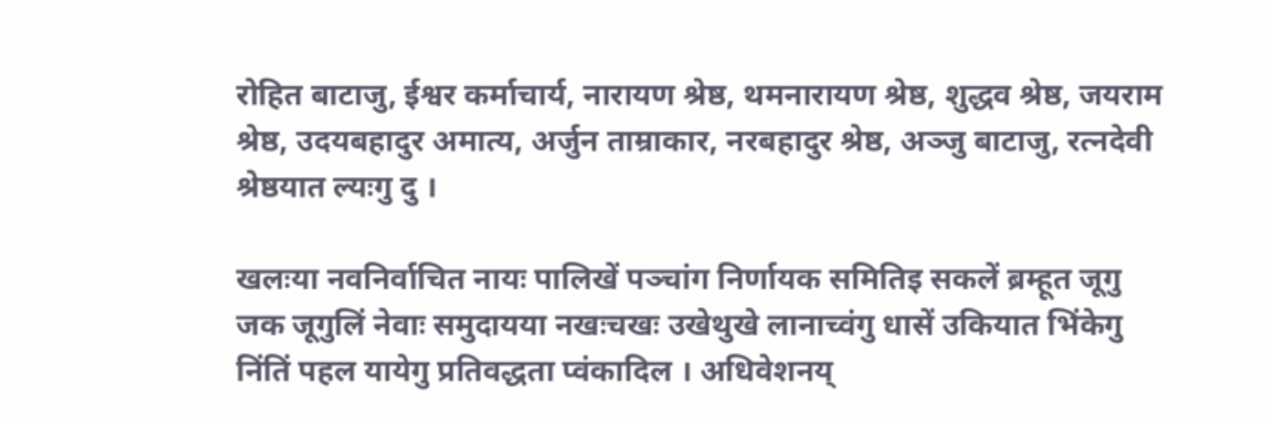रोहित बाटाजु, ईश्वर कर्माचार्य, नारायण श्रेष्ठ, थमनारायण श्रेष्ठ, शुद्धव श्रेष्ठ, जयराम श्रेष्ठ, उदयबहादुर अमात्य, अर्जुन ताम्राकार, नरबहादुर श्रेष्ठ, अञ्जु बाटाजु, रत्नदेवी श्रेष्ठयात ल्यःगु दु ।

खलःया नवनिर्वाचित नायः पालिखें पञ्चांग निर्णायक समितिइ सकलें ब्रम्हूत जूगु जक जूगुलिं नेवाः समुदायया नखःचखः उखेथुखे लानाच्वंगु धासें उकियात भिंकेगु निंतिं पहल यायेगु प्रतिवद्धता प्वंकादिल । अधिवेशनय्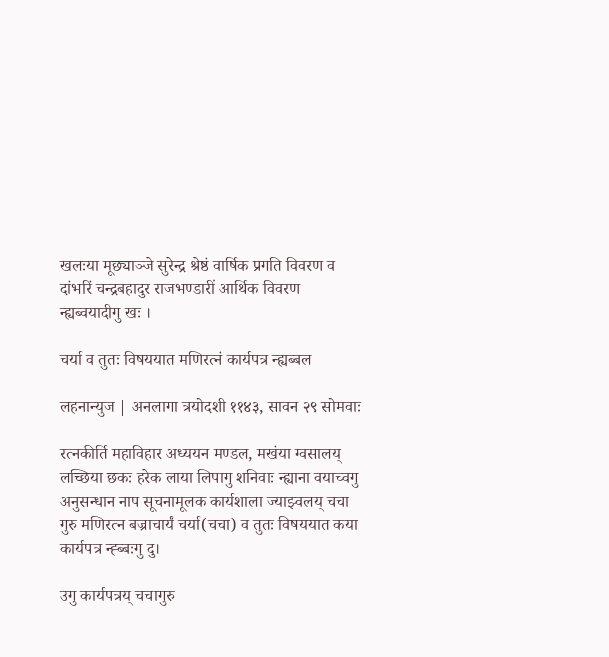खलःया मूछ्याञ्जे सुरेन्द्र श्रेष्ठं वार्षिक प्रगति विवरण व दांभरिं चन्द्रबहादुर राजभण्डारीं आर्थिक विवरण न्ह्यब्वयादीगु खः ।

चर्या व तुतः विषययात मणिरत्नं कार्यपत्र न्ह्यब्बल

लहनान्युज | अनलागा त्रयोदशी ११४३, सावन २९ सोमवाः

रत्नकीर्ति महाविहार अध्ययन मण्डल, मखंया ग्वसालय् लच्छिया छकः हरेक लाया लिपागु शनिवाः न्ह्याना वयाच्वगु अनुसन्धान नाप सूचनामूलक कार्यशाला ज्याझ्वलय् चचा गुरु मणिरत्न बज्राचार्यं चर्या(चचा) व तुतः विषययात कया कार्यपत्र न्ह्ब्बःगु दु।

उगु कार्यपत्रय् चचागुरु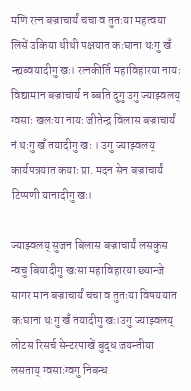मणि रत्न बज्राचार्यं चचा व तुतःया महत्वया लिसें उकिया थीथी पक्षयात कःघाना थःगु खँ न्ह्यब्वयादीगु खः। रत्नकीर्ति महाविहारया नायः विद्यामान बज्राचार्य न ब्बति दुगु उगु ज्याझ्वलय् ग्वसाः खलःया नायः जीतेन्द्र विलास बज्राचार्यं नं थःगु खँ तयादीगु खः । उगु ज्याझ्वलय् कार्यपत्रयात कयाः प्रा. मदन सेन बज्राचार्यं टिप्पणी यानादीगु खः।

ज्याझ्वलय् सुजन बिलास बज्राचार्यं लसकुस न्वचु बियादीगु खःसा महाविहारया छ्यान्जे सागर मान बज्राचार्यं चचा व तुतःया विषययात कःघाना थःगु खँ तयादीगु खः।उगु ज्याझ्वलय् लोटस रिसर्च सेन्टरपाखें बुद्ध जयन्तीया लसताय् ग्वसाःग्वगु निबन्ध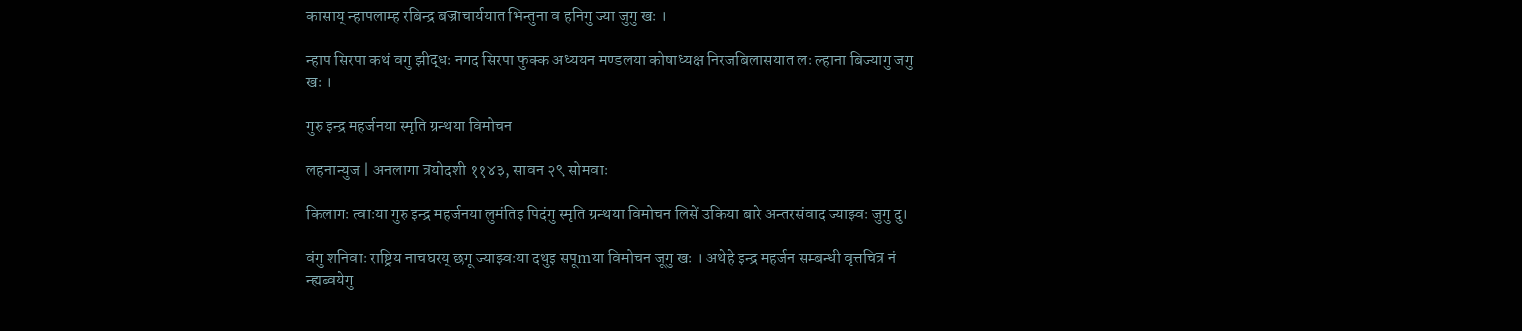कासाय् न्हापलाम्ह रबिन्द्र बज्राचार्ययात भिन्तुना व हनिगु ज्या जुगु खः ।

न्हाप सिरपा कथं वगु झीद्धः नगद सिरपा फुक्क अध्ययन मण्डलया कोषाध्यक्ष निरजबिलासयात लः ल्हाना बिज्यागु जगु खः ।

गुरु इन्द्र महर्जनया स्मृति ग्रन्थया विमोचन

लहनान्युज | अनलागा त्रयोदशी ११४३, सावन २९ सोमवाः

किलागः त्वाःया गुरु इन्द्र महर्जनया लुमंतिइ पिदंगु स्मृति ग्रन्थया विमोचन लिसें उकिया बारे अन्तरसंवाद ज्याझ्वः जुगु दु।

वंगु शनिवाः राष्ट्रिय नाचघरय् छगू ज्याझ्वःया दथुइ सपूmया विमोचन जूगु खः । अथेहे इन्द्र महर्जन सम्बन्धी वृत्तचित्र नं न्ह्यब्वयेगु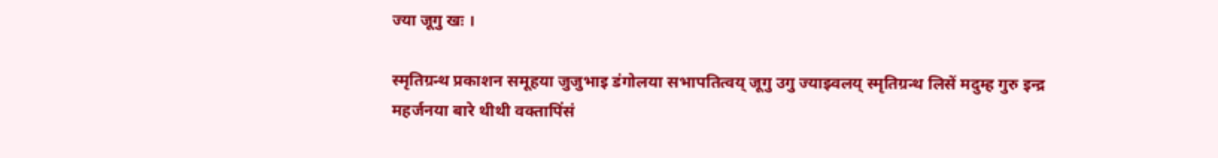ज्या जूगु खः ।

स्मृतिग्रन्थ प्रकाशन समूहया जुजुभाइ डंगोलया सभापतित्वय् जूगु उगु ज्याझ्वलय् स्मृतिग्रन्थ लिसें मदुम्ह गुरु इन्द्र महर्जनया बारे थीथी वक्तापिंसं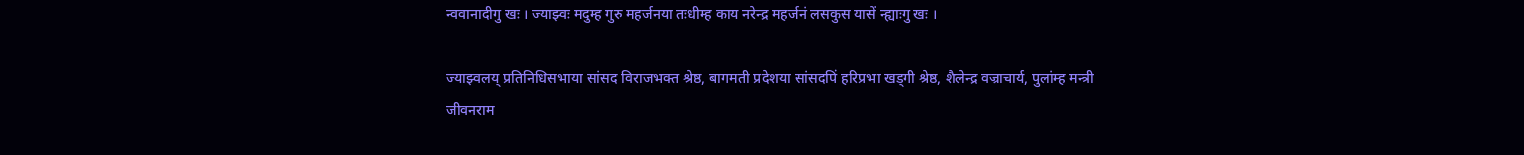न्ववानादीगु खः । ज्याझ्वः मदुम्ह गुरु महर्जनया तःधीम्ह काय नरेन्द्र महर्जनं लसकुस यासें न्ह्याःगु खः ।

ज्याझ्वलय् प्रतिनिधिसभाया सांसद विराजभक्त श्रेष्ठ, बागमती प्रदेशया सांसदपिं हरिप्रभा खड्गी श्रेष्ठ, शैलेन्द्र वज्राचार्य, पुलांम्ह मन्त्री जीवनराम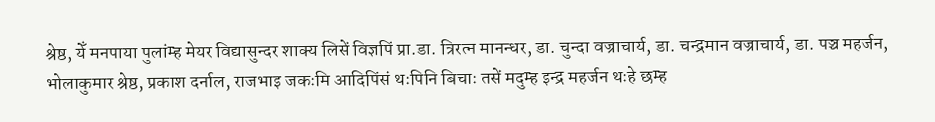श्रेष्ठ, येँ मनपाया पुलांम्ह मेयर विद्यासुन्दर शाक्य लिसें विज्ञपिं प्रा.डा. त्रिरत्न मानन्धर, डा. चुन्दा वज्राचार्य, डा. चन्द्रमान वज्राचार्य, डा. पञ्च महर्जन, भोलाकुमार श्रेष्ठ, प्रकाश दर्नाल, राजभाइ जकःमि आदिपिंसं थःपिनि बिचाः तसें मदुम्ह इन्द्र महर्जन थःहे छम्ह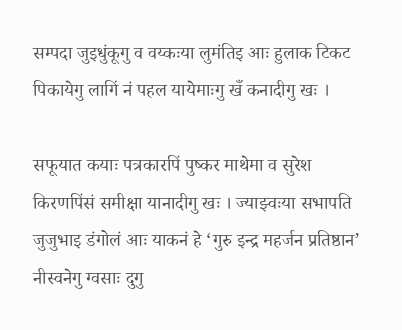सम्पदा जुइधुंकूगु व वय्कःया लुमंतिइ आः हुलाक टिकट पिकायेगु लागिं नं पहल यायेमाःगु खँ कनादीगु खः ।

सफूयात कयाः पत्रकारपिं पुष्कर माथेमा व सुरेश किरणपिंसं समीक्षा यानादीगु खः । ज्याझ्वःया सभापति जुजुभाइ डंगोलं आः याकनं हे ‘गुरु इन्द्र महर्जन प्रतिष्ठान’ नीस्वनेगु ग्वसाः दुगु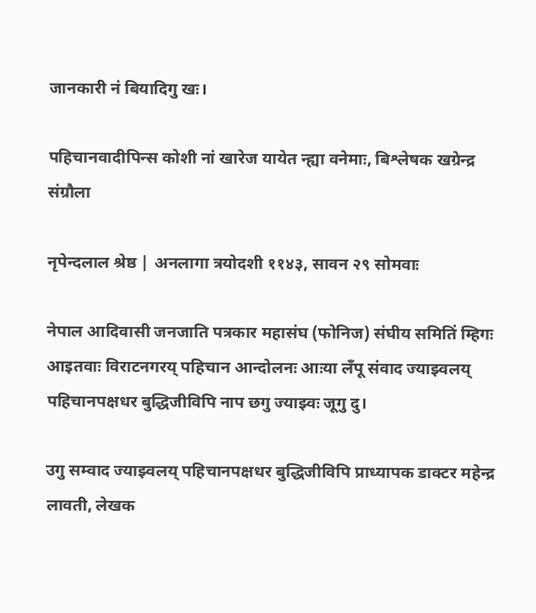जानकारी नं बियादिगु खः।

पहिचानवादीपिन्स कोशी नां खारेज यायेत न्ह्या वनेमाः, बिश्लेषक खग्रेन्द्र संग्रौला

नृपेन्दलाल श्रेष्ठ | अनलागा त्रयोदशी ११४३, सावन २९ सोमवाः

नेपाल आदिवासी जनजाति पत्रकार महासंघ (फोनिज) संघीय समितिं म्हिगः आइतवाः विराटनगरय् पहिचान आन्दोलनः आःया लँपू संवाद ज्याझ्वलय् पहिचानपक्षधर बुद्धिजीविपि नाप छगु ज्याझ्वः जूगु दु।

उगु सम्वाद ज्याझ्वलय् पहिचानपक्षधर बुद्धिजीविपि प्राध्यापक डाक्टर महेन्द्र लावती, लेखक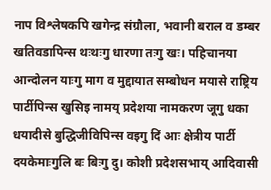नाप विश्लेषकपि खगेन्द्र संग्रौला, भवानी बराल व डम्बर खतिवडापिन्स थःथःगु धारणा तःगु खः। पहिचानया आन्दोलन याःगु माग व मुद्दायात सम्बोधन मयासे राष्ट्रिय पार्टीपिन्स खुसिइ नामय् प्रदेशया नामकरण जूगु धका धयादीसे बुद्धिजीविपिन्स वइगु दिं आः क्षेत्रीय पार्टी दयकेमाःगुलि बः बिःगु दु। कोशी प्रदेशसभाय् आदिवासी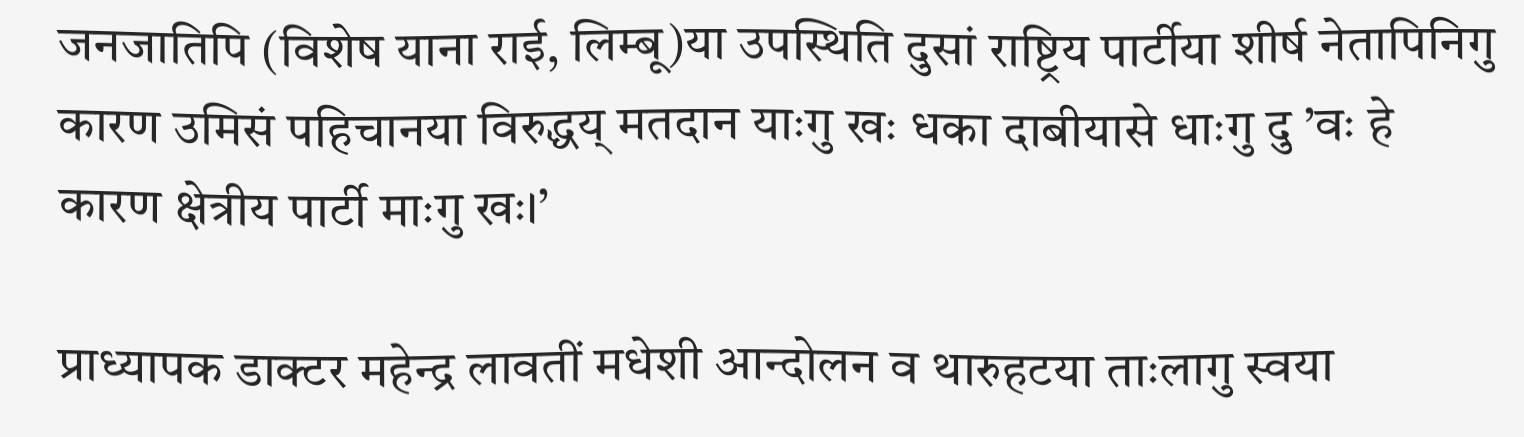जनजातिपि (विशेष याना राई, लिम्बू)या उपस्थिति दुसां राष्ट्रिय पार्टीया शीर्ष नेतापिनिगु कारण उमिसं पहिचानया विरुद्धय् मतदान याःगु खः धका दाबीयासे धाःगु दु ’वः हे कारण क्षेत्रीय पार्टी माःगु खः।’

प्राध्यापक डाक्टर महेन्द्र लावतीं मधेशी आन्दोलन व थारुहटया ताःलागु स्वया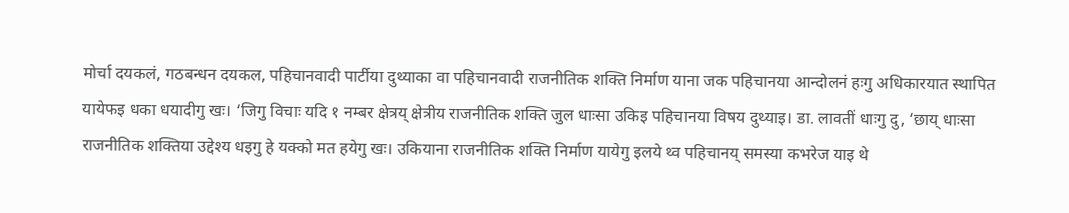मोर्चा दयकलं, गठबन्धन दयकल, पहिचानवादी पार्टीया दुथ्याका वा पहिचानवादी राजनीतिक शक्ति निर्माण याना जक पहिचानया आन्दोलनं हःगु अधिकारयात स्थापित यायेफइ धका धयादीगु खः। ‘जिगु विचाः यदि १ नम्बर क्षेत्रय् क्षेत्रीय राजनीतिक शक्ति जुल धाःसा उकिइ पहिचानया विषय दुथ्याइ। डा. लावतीं धाःगु दु, ‘छाय् धाःसा राजनीतिक शक्तिया उद्देश्य धइगु हे यक्को मत हयेगु खः। उकियाना राजनीतिक शक्ति निर्माण यायेगु इलये थ्व पहिचानय् समस्या कभरेज याइ थे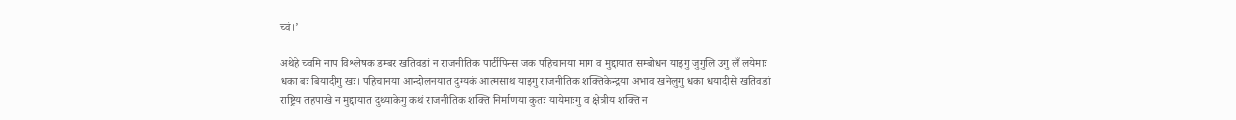च्वं।’

अथेहे च्वमि नाप विश्लेषक डम्बर खतिवडां न राजनीतिक पार्टीपिन्स जक पहिचानया माग व मुद्दायात सम्बोधन याइगु जुगुलि उगु लँ लयेमाः धका बः बियादीगु खः। पहिचानया आन्दोलनयात दुग्यकं आत्मसाथ याइगु राजनीतिक शक्तिकेन्द्रया अभाव खनेलुगु धका धयादीसे खतिवडां राष्ट्रिय तहपाखे न मुद्दायात दुथ्याकेगु कथं राजनीतिक शक्ति निर्माणया कुतः यायेमाःगु व क्षेत्रीय शक्ति न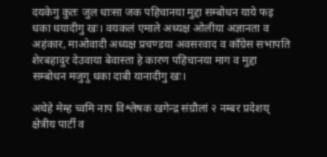दयकेगु कुतः जुल धाःसा जक पहिचानया मुद्दा सम्बोधन याये फइ धका धयादीगु खः। वयकलं एमाले अध्यक्ष ओलीया अज्ञानता व अहंकार, माओवादी अध्यक्ष प्रचण्डया अवसरवाद व काँग्रेस सभापति शेरबहादुर देउवाया बेवास्ता हे कारण पहिचानया माग व मुद्दा सम्बोधन मजुगु धका दाबी यानादीगु खः।

अथेहे मेम्ह च्वमि नाप विश्लेषक खगेन्द्र संग्रौलां २ नम्बर प्रदेशय् क्षेत्रीय पार्टी व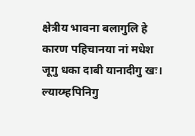क्षेत्रीय भावना बलागुलि हे कारण पहिचानया नां मधेश जूगु धका दाबी यानादीगु खः। ल्याय्म्हपिनिगु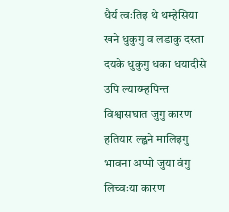धैर्य त्वःतिइ थे थम्हेसिया खने धुकुगु व लडाकु दस्ता दयके धुकुगु धका धयादीसे उपि ल्याय्म्हपिन्त विश्वासघात जुगु कारण हतियार ल्ह्वने मालिइगु भावना अप्पो जुया वंगु लिच्वःया कारण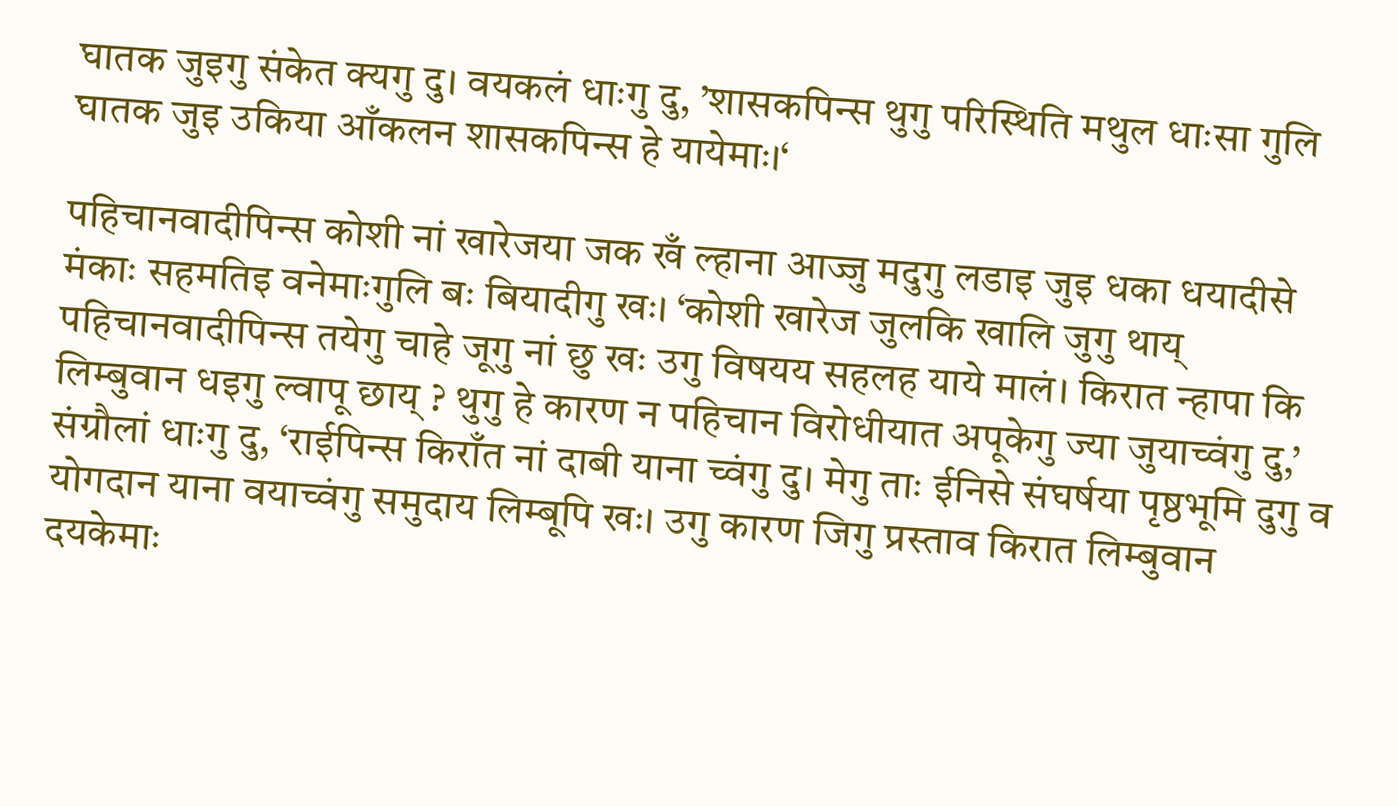घातक जुइगु संकेत क्यगु दु। वयकलं धाःगु दु, ’शासकपिन्स थुगु परिस्थिति मथुल धाःसा गुलि घातक जुइ उकिया आँकलन शासकपिन्स हे यायेमाः।‘

पहिचानवादीपिन्स कोशी नां खारेजया जक खँ ल्हाना आज्जु मदुगु लडाइ जुइ धका धयादीसे मंकाः सहमतिइ वनेमाःगुलि बः बियादीगु खः। ‘कोशी खारेज जुलकि खालि जुगु थाय् पहिचानवादीपिन्स तयेगु चाहे जूगु नां छु खः उगु विषयय सहलह याये मालं। किरात न्हापा कि लिम्बुवान धइगु ल्वापू छाय् ? थुगु हे कारण न पहिचान विरोधीयात अपूकेगु ज्या जुयाच्वंगु दु,’ संग्रौलां धाःगु दु, ‘राईपिन्स किराँत नां दाबी याना च्वंगु दु। मेगु ताः ईनिसे संघर्षया पृष्ठभूमि दुगु व योगदान याना वयाच्वंगु समुदाय लिम्बूपि खः। उगु कारण जिगु प्रस्ताव किरात लिम्बुवान दयकेमाः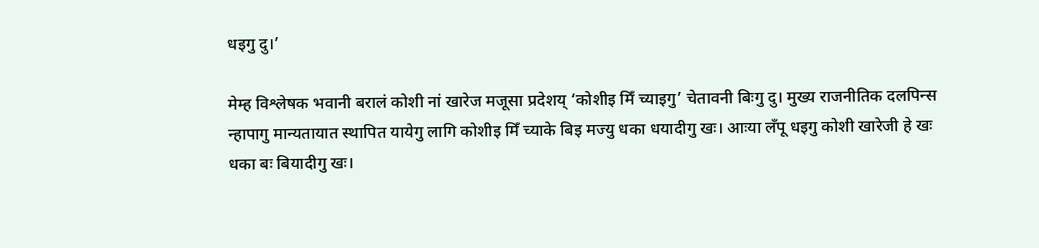धइगु दु।’

मेम्ह विश्लेषक भवानी बरालं कोशी नां खारेज मजूसा प्रदेशय् ‘कोशीइ मिँ च्याइगु’ चेतावनी बिःगु दु। मुख्य राजनीतिक दलपिन्स न्हापागु मान्यतायात स्थापित यायेगु लागि कोशीइ मिँ च्याके बिइ मज्यु धका धयादीगु खः। आःया लँपू धइगु कोशी खारेजी हे खः धका बः बियादीगु खः।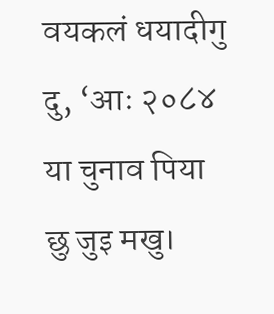वयकलं धयादीगु दु, ‘आः २०८४ या चुनाव पिया छु जुइ मखु।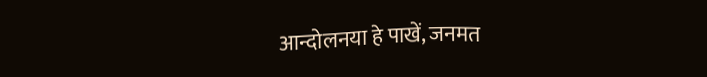आन्दोलनया हे पाखें, जनमत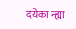दयेका न्ह्या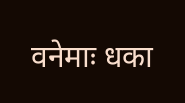वनेमाः धका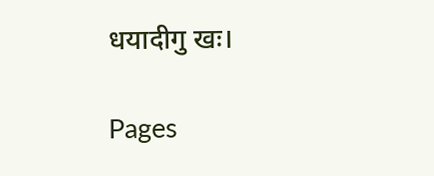धयादीगु खः।

Pages